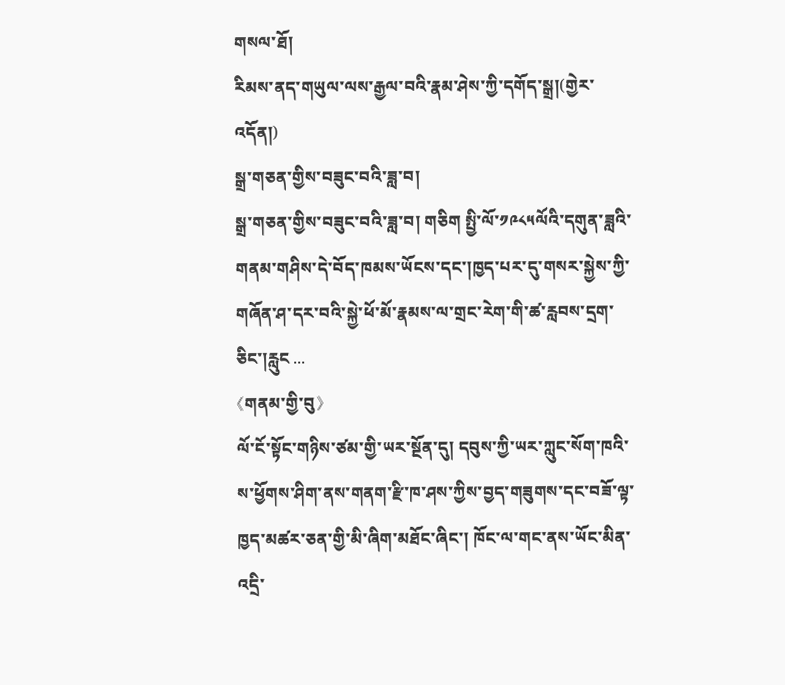གསལ་ཐོ།
རིམས་ནད་གཡུལ་ལས་རྒྱལ་བའི་རྣམ་ཤེས་ཀྱི་དགོད་སྒྲ།(གྱེར་འདོན།)
སྒྲ་གཅན་གྱིས་བཟུང་བའི་ཟླ་བ།
སྒྲ་གཅན་གྱིས་བཟུང་བའི་ཟླ་བ། གཅིག སྤྱི་ལོ་༡༩༨༥ལོའི་དགུན་ཟླའི་གནམ་གཤིས་དེ་བོད་ཁམས་ཡོངས་དང་།ཁྱད་པར་དུ་གསར་སྐྱེས་ཀྱི་གཞོན་ཤ་དར་བའི་སྐྱེ་ཕོ་མོ་རྣམས་ལ་གྲང་རེག་གི་ཚ་རླབས་དྲག་ཅིང་།རླུང ...
《གནམ་གྱི་བུ》
ལོ་ངོ་སྟོང་གཉིས་ཙམ་གྱི་ཡར་སྔོན་དུ། དབུས་ཀྱི་ཡར་ཀླུང་སོག་ཁའི་ས་ཕྱོགས་ཤིག་ནས་གནག་རྫི་ཁ་ཤས་ཀྱིས་བྱད་གཟུགས་དང་བཟོ་ལྟ་ཁྱད་མཚར་ཅན་གྱི་མི་ཞིག་མཐོང་ཞིང་། ཁོང་ལ་གང་ནས་ཡོང་མིན་འདྲི་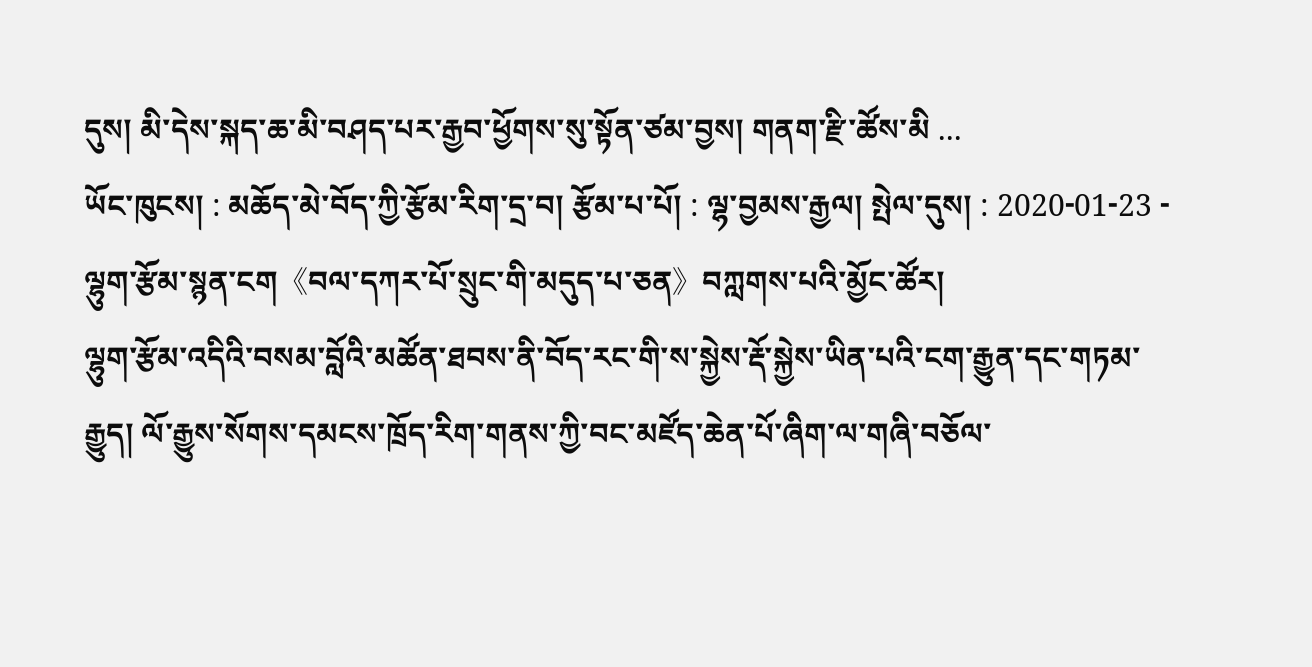དུས། མི་དེས་སྐད་ཆ་མི་བཤད་པར་རྒྱབ་ཕྱོགས་སུ་སྟོན་ཙམ་བྱས། གནག་རྫི་ཚོས་མི ...
ཡོང་ཁུངས། : མཆོད་མེ་བོད་ཀྱི་རྩོམ་རིག་དྲ་བ། རྩོམ་པ་པོ། : ལྷ་བྱམས་རྒྱལ། སྤེལ་དུས། : 2020-01-23 -
ལྷུག་རྩོམ་སྙན་ངག《བལ་དཀར་པོ་སྲུང་གི་མདུད་པ་ཅན》བཀླགས་པའི་མྱོང་ཚོར།
ལྷུག་རྩོམ་འདིའི་བསམ་བློའི་མཚོན་ཐབས་ནི་བོད་རང་གི་ས་སྐྱེས་རྡོ་སྐྱེས་ཡིན་པའི་ངག་རྒྱུན་དང་གཏམ་རྒྱུད། ལོ་རྒྱུས་སོགས་དམངས་ཁྲོད་རིག་གནས་ཀྱི་བང་མཛོད་ཆེན་པོ་ཞིག་ལ་གཞི་བཅོལ་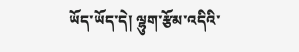ཡོད་ཡོད་དེ། ལྷུག་རྩོམ་འདིའི་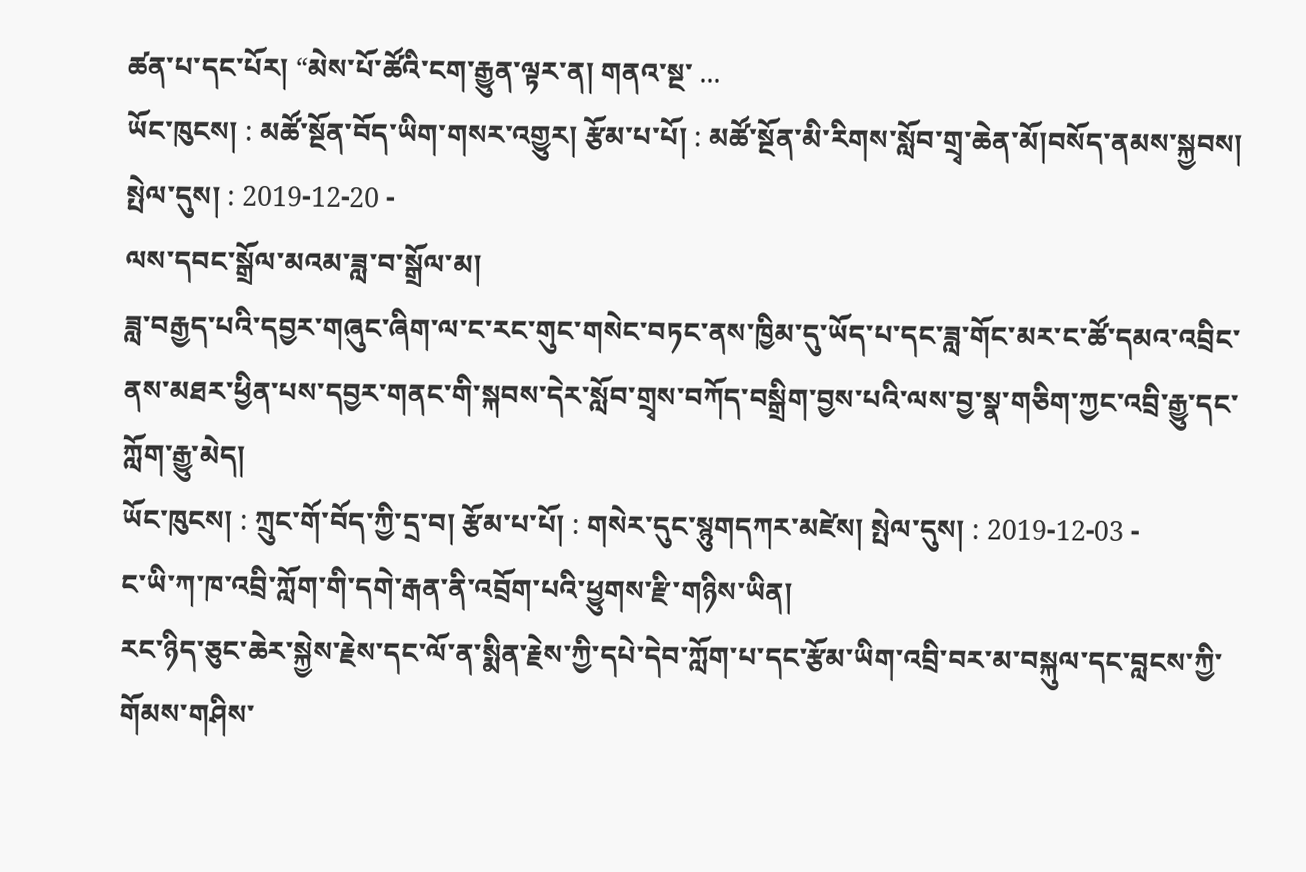ཚན་པ་དང་པོར། “མེས་པོ་ཚོའི་ངག་རྒྱུན་ལྟར་ན། གནའ་སྔ་ ...
ཡོང་ཁུངས། : མཚོ་སྔོན་བོད་ཡིག་གསར་འགྱུར། རྩོམ་པ་པོ། : མཚོ་སྔོན་མི་རིགས་སློབ་གྲྭ་ཆེན་མོ།བསོད་ནམས་སྐྱབས། སྤེལ་དུས། : 2019-12-20 -
ལས་དབང་སྒྲོལ་མའམ་ཟླ་བ་སྒྲོལ་མ།
ཟླ་བརྒྱད་པའི་དབྱར་གཞུང་ཞིག་ལ་ང་རང་གུང་གསེང་བཏང་ནས་ཁྱིམ་དུ་ཡོད་པ་དང་ཟླ་གོང་མར་ང་ཚོ་དམའ་འབྲིང་ནས་མཐར་ཕྱིན་པས་དབྱར་གནང་གི་སྐབས་དེར་སློབ་གྲྭས་བཀོད་བསྒྲིག་བྱས་པའི་ལས་བྱ་སྣ་གཅིག་ཀྱང་འབྲི་རྒྱུ་དང་ཀློག་རྒྱུ་མེད།
ཡོང་ཁུངས། : ཀྲུང་གོ་བོད་ཀྱི་དྲ་བ། རྩོམ་པ་པོ། : གསེར་དུང་སྙུགདཀར་མཛེས། སྤེལ་དུས། : 2019-12-03 -
ང་ཡི་ཀ་ཁ་འབྲི་ཀློག་གི་དགེ་རྒན་ནི་འབྲོག་པའི་ཕྱུགས་རྫི་གཉིས་ཡིན།
རང་ཉིད་ཅུང་ཆེར་སྐྱེས་རྗེས་དང་ལོ་ན་སྨིན་རྗེས་ཀྱི་དཔེ་དེབ་ཀློག་པ་དང་རྩོམ་ཡིག་འབྲི་བར་མ་བསྐུལ་དང་བླངས་ཀྱི་གོམས་གཤིས་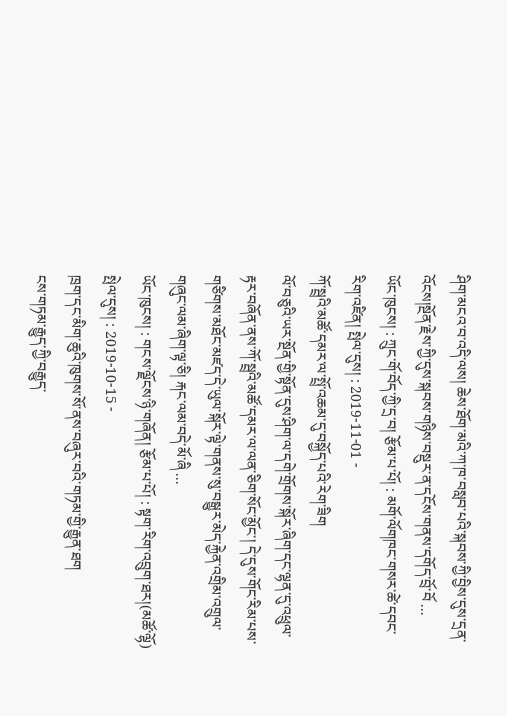ཤིག་མངའ་བ་འདི་ལས། ཆེས་ཐོག་མའི་ཀ་ཁ་བསླབ་པའི་སྐབས་ཀྱི་བྱིས་དུས་དྲན་འོངས།སྔོན་རྗེས་ཀྱི་དུས་སྐབས་གཉིས་བསྡུར་ན་དངོས་གནས་དགོད་བྲོ་བོ ...
ཡོང་ཁུངས། : ཀྲུང་གོ་བོད་ཀྱི་དྲ་བ། རྩོམ་པ་པོ། : མགོ་ལོགཁང་གསར་ཚེ་དབང་རིག་འཛིན། སྤེལ་དུས། : 2019-11-01 -
ཀོ་སྦྲའི་མཚོ་དམར་ལ་སྤྲོ་འཆམ་དུ་བསྐྱོད་པའི་རེག་ཟིག
ལོ་བཅུའི་ཡར་སྔོན་གྱི་སྟོན་དུས་ཤིག་ལ་དགེ་གྲོགས་སྐོར་ཞིག་དང་ལྷན་དུ་འཕྲུལ་རྟར་བཞོན་ནས་ཀོ་སྦྲའི་མཚོ་དམར་ལ་ལན་ཅིག་སོང་མྱོང་། དེ་དུས་གོང་རིམ་པས་གཙིགས་མཐོང་མཛད་དེ་ཡུལ་སྐོར་ལྟེ་གནས་སུ་བསྒྱུར་མེད་རྐྱེན་འགྲིམ་འགྲུལ་གཞུང་ལམ་ཞིག་ལྟ་ཅི། རྐང་ལམ་བདེ་མོ་ཞི ...
ཡོང་ཁུངས། : གངས་ལྗོངས་ཉི་གཞོན། རྩོམ་པ་པོ། : སྟག་རིག་འབྲུག་ཐར།(མཚོ་ལྷོ) སྤེལ་དུས། : 2019-10-15 -
ཁྲག་དང་མིག་ཆུའི་ཁུགས་སོ་ནས་བཞུར་བའི་གཏམ་གྱི་རྒྱུན་ཐག
ངས་གཏམ་རྒྱུད་ཀྱི་བརྒྱུད་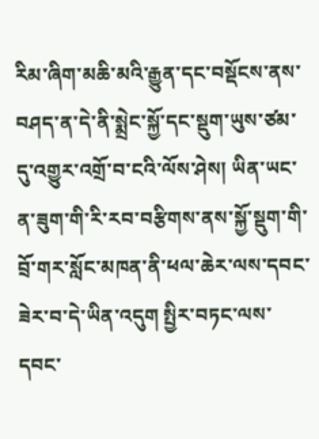རིམ་ཞིག་མཆི་མའི་རྒྱུན་དང་བསྡོངས་ནས་བཤད་ན་དེ་ནི་སྨྲེང་སྐྱོ་དང་སྡུག་ཡུས་ཙམ་དུ་འགྱུར་འགྲོ་བ་ངའི་ལོས་ཤེས། ཡིན་ཡང་ན་ཟུག་གི་རི་རབ་བརྩིགས་ནས་སྐྱོ་སྡུག་གི་བྲོ་གར་སློང་མཁན་ནི་ཕལ་ཆེར་ལས་དབང་ཟེར་བ་དེ་ཡིན་འདུག སྤྱིར་བཏང་ལས་དབང་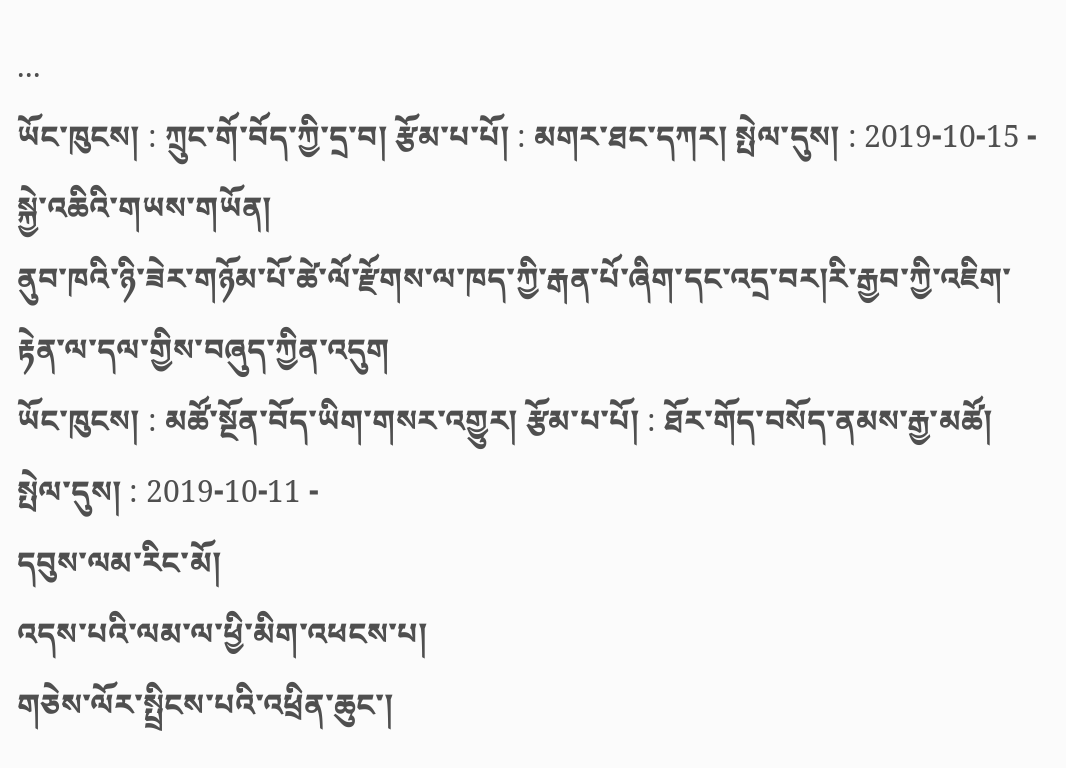...
ཡོང་ཁུངས། : ཀྲུང་གོ་བོད་ཀྱི་དྲ་བ། རྩོམ་པ་པོ། : མགར་ཐང་དཀར། སྤེལ་དུས། : 2019-10-15 -
སྐྱེ་འཆིའི་གཡས་གཡོན།
ནུབ་ཁའི་ཉི་ཟེར་གཉོམ་པོ་ཚེ་ལོ་རྫོགས་ལ་ཁད་ཀྱི་རྒན་པོ་ཞིག་དང་འདྲ་བར།རི་རྒྱབ་ཀྱི་འཇིག་རྟེན་ལ་དལ་གྱིས་བཞུད་ཀྱིན་འདུག
ཡོང་ཁུངས། : མཚོ་སྔོན་བོད་ཡིག་གསར་འགྱུར། རྩོམ་པ་པོ། : ཐོར་གོད་བསོད་ནམས་རྒྱ་མཚོ། སྤེལ་དུས། : 2019-10-11 -
དབུས་ལམ་རིང་མོ།
འདས་པའི་ལམ་ལ་ཕྱི་མིག་འཕངས་པ།
གཅེས་ལོར་སྤྲིངས་པའི་འཕྲིན་ཆུང་།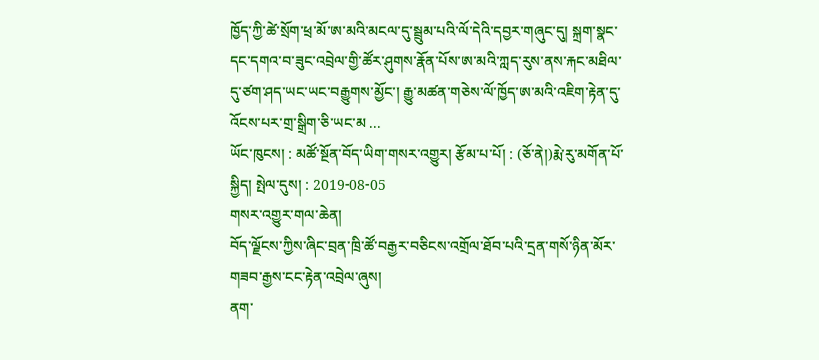ཁྱོད་ཀྱི་ཚེ་སྲོག་ཕྲ་མོ་ཨ་མའི་མངལ་དུ་སྦྲུམ་པའི་ལོ་དེའི་དབྱར་གཞུང་དུ། སྐྲག་སྣང་དང་དགའ་བ་ཟུང་འབྲེལ་གྱི་ཚོར་ཤུགས་རྣོན་པོས་ཨ་མའི་ཀླད་རུས་ནས་རྐང་མཐིལ་དུ་ཙག་ཤད་ཡང་ཡང་བརྒྱུགས་མྱོང་། རྒྱུ་མཚན་གཅེས་ལོ་ཁྱོད་ཨ་མའི་འཇིག་རྟེན་དུ་འོངས་པར་གྲ་སྒྲིག་ཅི་ཡང་མ ...
ཡོང་ཁུངས། : མཚོ་སྔོན་བོད་ཡིག་གསར་འགྱུར། རྩོམ་པ་པོ། : (ཅོ་ནེ།)རྨེ་རུ་མགོན་པོ་སྐྱིད། སྤེལ་དུས། : 2019-08-05
གསར་འགྱུར་གལ་ཆེན།
བོད་ལྗོངས་ཀྱིས་ཞིང་བྲན་ཁྲི་ཚོ་བརྒྱར་བཅིངས་འགྲོལ་ཐོབ་པའི་དྲན་གསོ་ཉིན་མོར་གཟབ་རྒྱས་ངང་རྟེན་འབྲེལ་ཞུས།
ནག་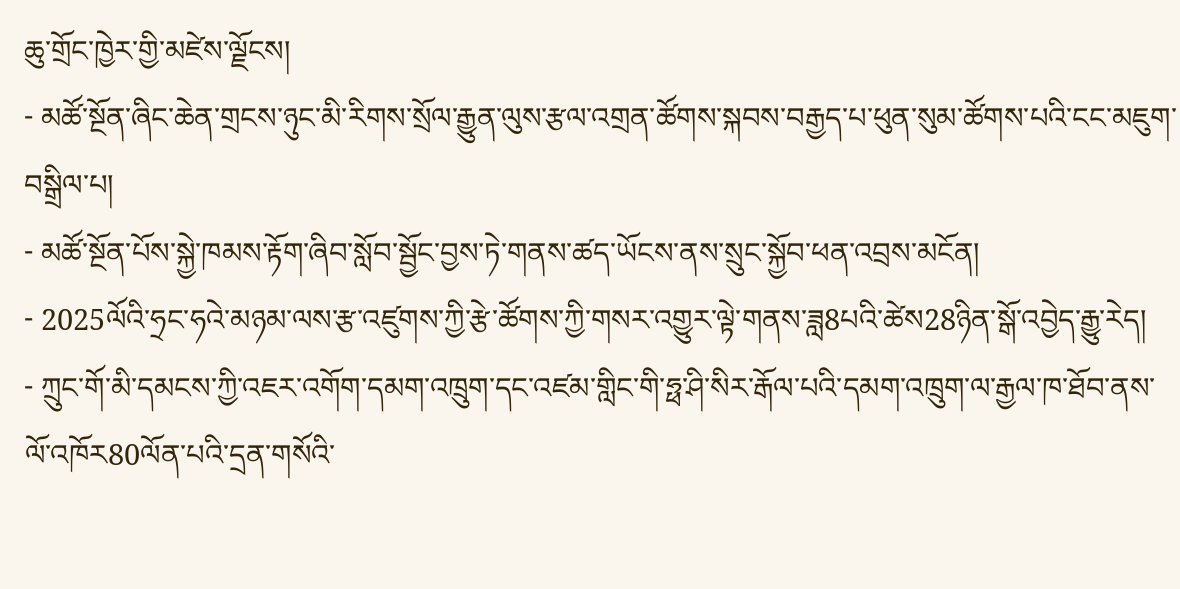ཆུ་གྲོང་ཁྱེར་གྱི་མཛེས་ལྗོངས།
- མཚོ་སྔོན་ཞིང་ཆེན་གྲངས་ཉུང་མི་རིགས་སྲོལ་རྒྱུན་ལུས་རྩལ་འགྲན་ཚོགས་སྐབས་བརྒྱད་པ་ཕུན་སུམ་ཚོགས་པའི་ངང་མཇུག་བསྒྲིལ་པ།
- མཚོ་སྔོན་པོས་སྐྱེ་ཁམས་རྟོག་ཞིབ་སློབ་སྦྱོང་བྱས་ཏེ་གནས་ཚད་ཡོངས་ནས་སྲུང་སྐྱོབ་ཕན་འབྲས་མངོན།
- 2025ལོའི་ཧྲང་ཧའེ་མཉམ་ལས་རྩ་འཛུགས་ཀྱི་རྩེ་ཚོགས་ཀྱི་གསར་འགྱུར་ལྟེ་གནས་ཟླ8པའི་ཚེས28ཉིན་སྒོ་འབྱེད་རྒྱུ་རེད།
- ཀྲུང་གོ་མི་དམངས་ཀྱི་འཇར་འགོག་དམག་འཁྲུག་དང་འཛམ་གླིང་གི་ཧྥ་ཤི་སིར་རྒོལ་པའི་དམག་འཁྲུག་ལ་རྒྱལ་ཁ་ཐོབ་ནས་ལོ་འཁོར80ལོན་པའི་དྲན་གསོའི་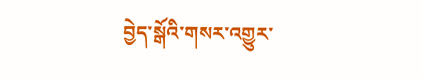བྱེད་སྒོའི་གསར་འགྱུར་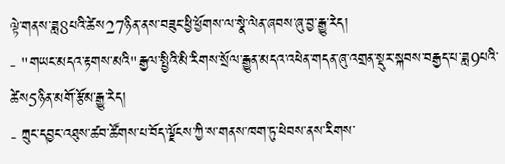ལྟེ་གནས་ཟླ8པའི་ཚེས27ཉིན་ནས་བཟུང་ཕྱི་ཕྱོགས་ལ་སྣེ་ལེན་ཞབས་ཞུ་བྱ་རྒྱུ་རེད།
- "གཡང་མདའ་རྟགས་མའི"རྒྱལ་སྤྱིའི་མི་རིགས་སྲོལ་རྒྱུན་མདའ་འཕེན་གདན་ཞུ་འགྲན་སྡུར་སྐབས་བརྒྱད་པ་ཟླ9པའི་ཚེས5ཉིན་མགོ་རྩོམ་རྒྱུ་རེད།
- ཀྲུང་དབྱང་འཐུས་ཚབ་ཚོགས་པ་བོད་ལྗོངས་ཀྱི་ས་གནས་ཁག་ཏུ་ཕེབས་ནས་རིགས་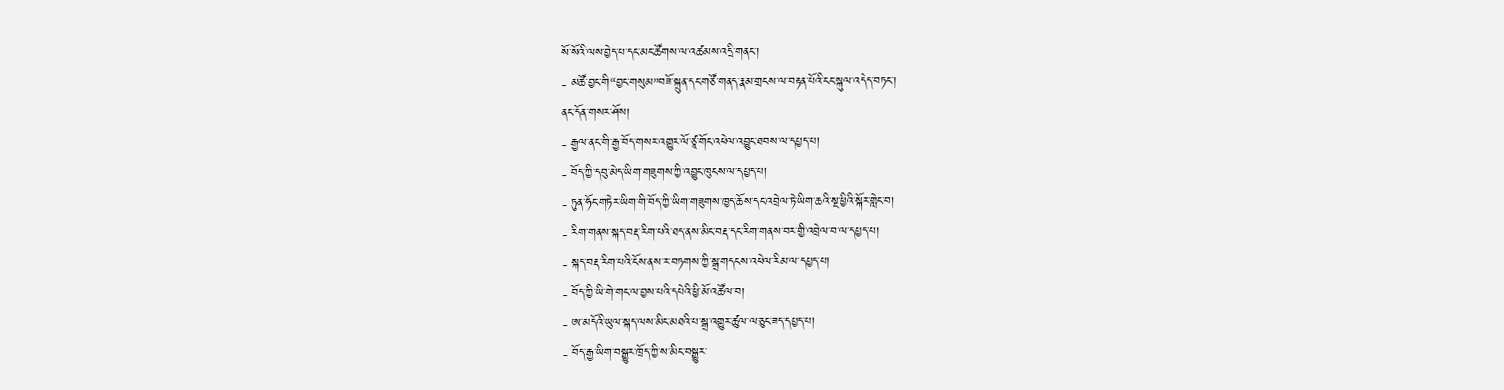སོ་སོའི་ལས་བྱེད་པ་དང་མང་ཚོགས་ལ་འཚམས་འདྲི་གནང་།
- མཚོ་བྱང་གི“བྱང་གསུམ”བཟོ་སྐྲུན་དང་གཙོ་གནད་རྣམ་གྲངས་ལ་བརྟན་པོའི་ངང་སྐུལ་འདེད་བཏང་།
ནང་དོན་གསར་ཤོས།
- རྒྱལ་ནང་གི་རྒྱ་བོད་གསར་འགྱུར་ལོ་ཙཱ་གོང་འཕེལ་འབྱུང་ཐབས་ལ་དཔྱད་པ།
- བོད་ཀྱི་དབུ་མེད་ཡིག་གཟུགས་ཀྱི་འབྱུང་ཁུངས་ལ་དཔྱད་པ།
- ཏུན་ཧོང་གཏེར་ཡིག་གི་བོད་ཀྱི་ཡིག་གཟུགས་ཁྱད་ཆོས་དང་འབྲེལ་ཏེ་ཡིག་ཆའི་སྔ་ཕྱིའི་སྐོར་གླེང་བ།
- རིག་གནས་སྐད་བརྡ་རིག་པའི་ཐད་ནས་མིང་བརྡ་དང་རིག་གནས་བར་གྱི་འབྲེལ་བ་ལ་དཔྱད་པ།
- སྐད་བརྡ་རིག་པའི་ངོས་ནས་ར་བཏགས་ཀྱི་སྒྲ་གདངས་འཕེལ་རིམ་ལ་དཔྱད་པ།
- བོད་ཀྱི་ཡི་གེ་གང་ལ་བྱས་པའི་དཔེའི་ཕྱི་མོ་འཚོལ་བ།
- ཨ་མདོའི་ཡུལ་སྐད་ལས་མིང་མཐའི་པ་སྒྲ་འགྱུར་ཚུལ་ལ་ཅུང་ཟད་དཔྱད་པ།
- བོད་རྒྱ་ཡིག་བསྒྱུར་ཁྲོད་ཀྱི་ས་མིང་བསྒྱུར་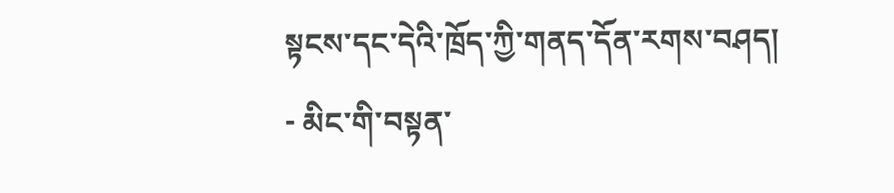སྟངས་དང་དེའི་ཁྲོད་ཀྱི་གནད་དོན་རགས་བཤད།
- མིང་གི་བསྟན་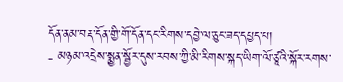དོན་ནམ་བརྡ་དོན་གྱི་གོ་དོན་དང་རིགས་དབྱེ་ལ་ཅུང་ཟད་དཔྱད་པ།
- མཉམ་འདྲེས་སྨྱན་སྦྱོར་དུས་རབས་ཀྱི་མི་རིགས་སྐད་ཡིག་ལོ་ཙཱའི་སྐོར་རགས་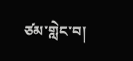ཙམ་གླེང་བ།